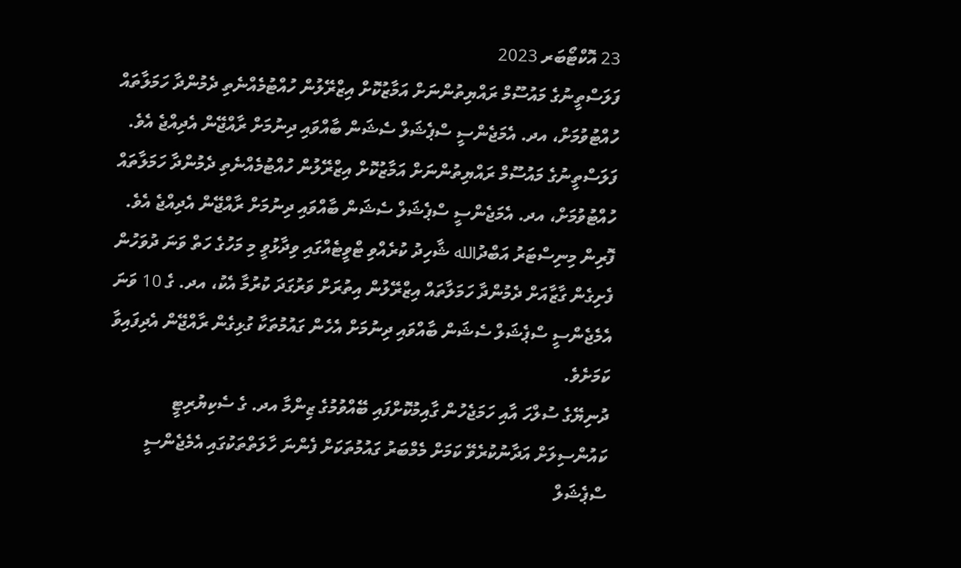23 އޮކްޓޯބަރ 2023
ފަލަސްތީނުގެ މައުސޫމް ރައްޔިތުންނަށް އަމާޒުކޮށް އިޒްރޭލުން ހުއްޓުމެއްނެތި ދެމުންދާ ހަމަލާތައް ހުއްޓުވުމަށް، އދ. އެމަޖެންސީ ސްޕެޝަލް ސެޝަން ބާއްވައި ދިނުމަށް ރާއްޖޭން އެދިއްޖެ އެވެ.
ފަލަސްތީނުގެ މައުސޫމް ރައްޔިތުންނަށް އަމާޒުކޮށް އިޒްރޭލުން ހުއްޓުމެއްނެތި ދެމުންދާ ހަމަލާތައް ހުއްޓުވުމަށް، އދ. އެމަޖެންސީ ސްޕެޝަލް ސެޝަން ބާއްވައި ދިނުމަށް ރާއްޖޭން އެދިއްޖެ އެވެ.
ފޮރިން މިނިސްޓަރު އަބްދުالله ޝާހިދު ކުރެއްވި ޓްވީޓެއްގައި ވިދާޅުވީ މި މަހުގެ ހަތް ވަނަ ދުވަހުން ފެށިގެން ގާޒާއަށް ދެމުންދާ ހަމަލާތައް އިޒްރޭލުން އިތުރަށް ވަރުގަދަ ކުރުމާ އެކު، އދ. ގެ 10 ވަނަ އެމެޖެންސީ ސްޕެޝަލް ސެޝަން ބާއްވައި ދިނުމަށް އެހެން ގައުމުތަކާ ގުޅިގެން ރާއްޖޭން އެދިފައިވާ ކަމަށެވެ.
ދުނިޔޭގެ ސުލްހަ އާއި ހަމަޖެހުން ގާއިމުކޮށްފައި ބޭއްވުމުގެ ޒިންމާ އދ. ގެ ސެކިޔުރިޓީ ކައުންސިލަށް އަދާނުކުރެވޭ ކަމަށް މެމްބަރު ގައުމުތަކަށް ފެންނަ ހާލަތްތަކުގައި އެމެޖެންސީ ސްޕެޝަލް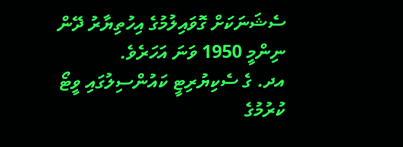ސެޝަނަކަށް ގޮވައިލުމުގެ އިހުތިޔާރު ދޭން ނިންމީ 1950 ވަނަ އަހަރެވެ.
އދ. ގެ ސެކިޔުރިޓީ ކައުންސިލުގައި ވީޓޯ ކުރުމުގެ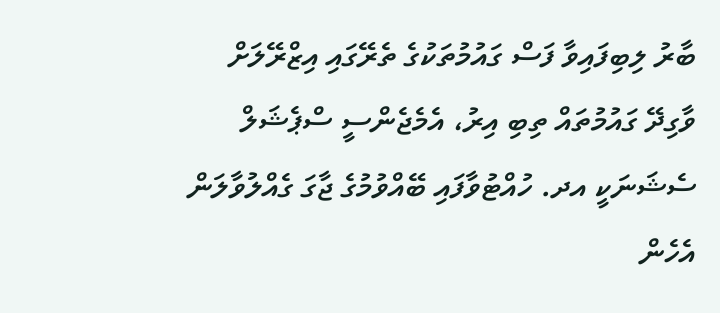ބާރު ލިބިފައިވާ ފަސް ގައުމުތަކުގެ ތެރޭގައި އިޒްރޭލަށް ވާގިދޭ ގައުމުތައް ތިބި އިރު، އެމެޖެންސީ ސްޕެޝަލް ސެޝަނަކީ އދ. ހުއްޓުވާފައި ބޭއްވުމުގެ ޖާގަ ގެއްލުވާލަން އެހެން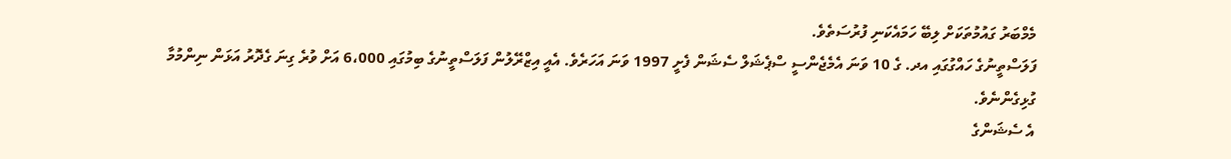މެމްބަރު ގައުމުތަކަށް ލިބޭ ހަމައެކަނި ފުރުސަތެވެ.
ފަލަސްތީނުގެ ހައްގުގައި އދ. ގެ 10 ވަނަ އެމެޖެންސީ ސްޕެޝަލް ސެޝަން ފެށީ 1997 ވަނަ އަހަރެވެ. އެއީ އިޒްރޭލުން ފަލަސްތީނުގެ ބިމުގައި 6،000 އަށް ވުރެ ގިނަ ގެދޮރު އަޅަން ނިންމުމާ ގުޅިގެންނެވެ.
އެ ސެޝަންގެ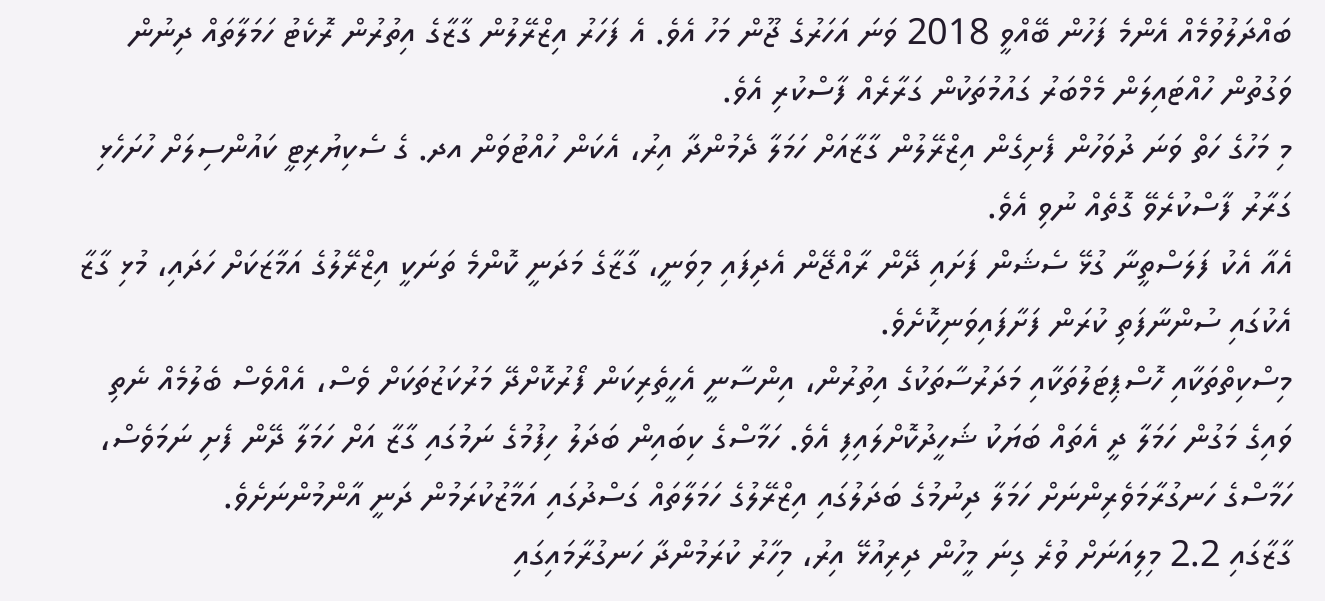ބައްދަލުވުމެއް އެންމެ ފަހުން ބޭއްވީ 2018 ވަނަ އަހަރުގެ ޖޫން މަހު އެވެ. އެ ފަހަރު އިޒްރޭލުން ގާޒާގެ އިތުރުން ރޮކެޓު ހަމަލާތައް ދިނުން ވަގުތުން ހުއްޓައިލަން މެމްބަރު ގައުމުތަކުން ގަރާރެއް ފާސްކުރި އެވެ.
މި މަހުގެ ހަތް ވަނަ ދުވަހުން ފެށިގެން އިޒްރޭލުން ގާޒާއަށް ހަމަލާ ދެމުންދާ އިރު، އެކަން ހުއްޓުވަން އދ. ގެ ސެކިޔުރިޓީ ކައުންސިލަށް ހުށަހެޅި ގަރާރު ފާސްކުރެވޭ ގޮތެއް ނުވި އެވެ.
އެއާ އެކު ފަލަސްތީނާ ގުޅޭ ސެޝަން ފަށައި ދޭން ރާއްޖޭން އެދިފައި މިވަނީ، ގާޒާގެ މަދަނީ ކޮންމެ ތަނަކީ އިޒްރޭލުގެ އަމާޒަކަށް ހަދައި، މުޅި ގާޒާ އެކުގައި ސުންނާފަތި ކުރަން ފަށާފައިވަނިކޮށެވެ.
މިސްކިތްތަކާއި ހޮސްޕިޓަލުތަކާއި މަދަރުސާތަކުގެ އިތުރުން، އިންސާނީ އެހީތެރިކަން ފޯރުކޮށްދޭ މަރުކަޒުތަކަށް ވެސް، އެއްވެސް ބެލުމެއް ނެތި ވައިގެ މަގުން ހަމަލާ ދީ އެތައް ބަޔަކު ޝަހީދުކޮށްލައިފި އެވެ. ހަމާސްގެ ކިބައިން ބަދަލު ހިފުމުގެ ނަމުގައި ގާޒާ އަށް ހަމަލާ ދޭން ފެށި ނަމަވެސް، ހަމާސްގެ ހަނގުރާމަވެރިންނަށް ހަމަލާ ދިނުމުގެ ބަދަލުގައި އިޒްރޭލުގެ ހަމަލާތައް ގަސްދުގައި އަމާޒުކުރަމުން ދަނީ އާންމުންނަށެވެ.
ގާޒާގައި 2.2 މިލިއަނަށް ވުރެ ގިނަ މީހުން ދިރިއުޅޭ އިރު، މިހާރު ކުރަމުންދާ ހަނގުރާމައިގައި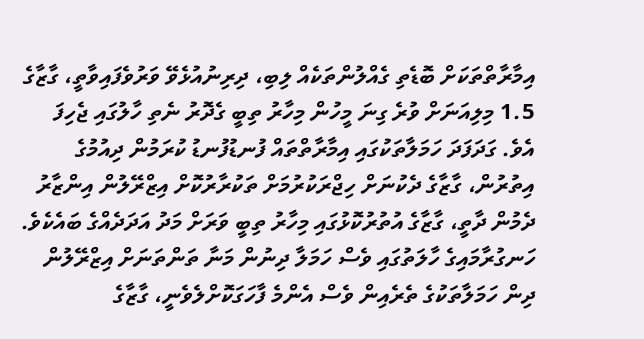އިމާރާތްތަކަށް ބޮޑެތި ގެއްލުންތަކެއް ލިބި، ދިރިނުއުޅެވޭ ވަރުވެފައިވާތީ، ގާޒާގެ 1.5 މިލިއަނަށް ވުރެ ގިނަ މީހުން މިހާރު ތިބީ ގެދޮރު ނެތި ހާލުގައި ޖެހިފަ އެވެ. ގަދަފަދަ ހަމަލާތަކުގައި އިމާރާތްތައް ފުނޑުފުނޑު ކުރަމުން ދިއުމުގެ އިތުރުން، ގާޒާގެ ދެކުނަށް ހިޖްރަކުރުމަށް ތަކުރާރުކޮށް އިޒްރޭލުން އިންޒާރު ދެމުން ދާތީ، ގާޒާގެ އުތުރުކޮޅުގައި މިހާރު ތިބީ ވަރަށް މަދު އަދަދެއްގެ ބައެކެވެ.
ހަނގުރާމައިގެ ހާލަތުގައި ވެސް ހަމަލާ ދިނުން މަނާ ތަންތަނަށް އިޒްރޭލުން ދިން ހަމަލާތަކުގެ ތެރެއިން ވެސް އެންމެ ފާހަގަކޮށްލެވެނީ، ގާޒާގެ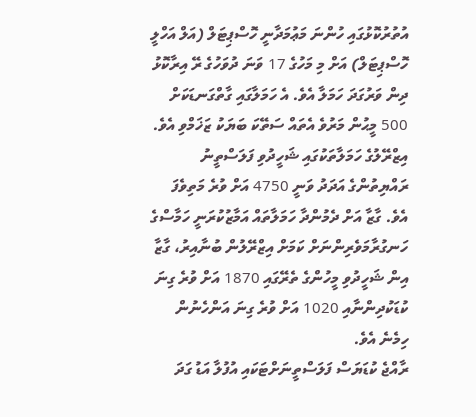އުތުރުކޮޅުގައި ހުންނަ މަޢުމަދާނީ ހޮސްޕިޓަލް (އަލް އަހްލީ ހޮސްޕިޓަލް) އަށް މި މަހުގެ 17 ވަނަ ދުވަހުގެ ރޭ އިރާކޮޅު ދިން ވަރުގަދަ ހަމަލާ އެވެ. އެ ހަމަލާގައި ގާތްގަނޑަކަށް 500 މީޙުން މަރުވެ އެތައް ސަތޭކަ ބަޔަކު ޒަޚަމްވި އެވެ.
އިޒްރޭލުގެ ހަމަލާތަކުގައި ޝަހީދުވި ފަލަސްތީނު ރައްޔިތުންގެ އަދަދު ވަނީ 4750 އަށް ވުރެ މަތިވެފަ އެވެ. ގާޒާ އަށް ދެމުންދާ ހަމަލާތައް އަމާޒުކުރަނީ ހަމާސްގެ ހަނގުރާމަވެރިންނަށް ކަމަށް އިޒްރޭލުން ބުނާއިރު، ގާޒާ އިން ޝަހީދުވި މީހުންގެ ތެރޭގައި 1870 އަށް ވުރެ ގިނަ ކުޑަކުދިންނާއި 1020 އަށް ވުރެ ގިނަ އަންހެނުން ހިމެނެ އެވެ.
ރާއްޖެ ކުޑަޔަސް ފަލަސްތީނަށްޓަކައި އުފުލާ އަޑު ގަދަ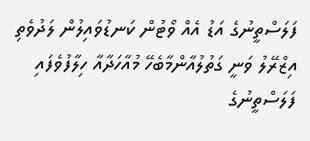ފަލަސްތީނުގެ އަޑު އެއް ވޯޓުން ކަނޑުވައިލުން ލަދުވެތި
އިޒްރޭލު ވަނީ ގަތުލުއާންމާބެހޭ މުއާހަދާއާ ހިލާފުވެފައި
ފަލަސްތީނުގެ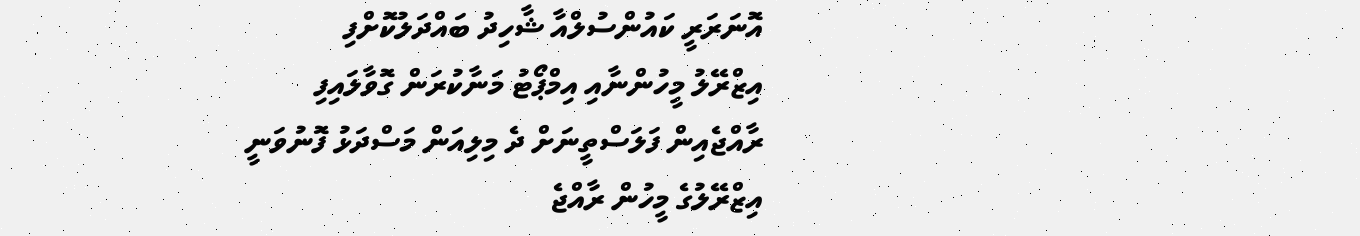އޮނަރަރީ ކައުންސުލްއާ ޝާހިދު ބައްދަލުކޮށްފި
އިޒްރޭލު މީހުންނާއި އިމްޕޯޓު މަނާކުރަން ގޮވާލައިފި
ރާއްޖެއިން ފަލަސްތީނަށް ދެ މިލިއަން މަސްދަޅު ފޮނުވަނީ
އިޒްރޭލުގެ މީހުން ރާއްޖެ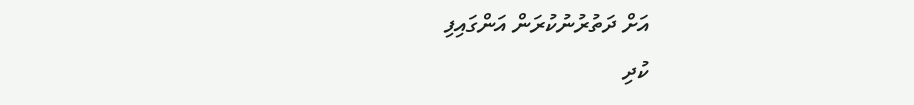އަށް ދަތުރުނުކުރަން އަންގައިފި
ކުދި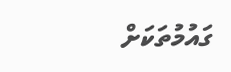ގައުމުތަކަށް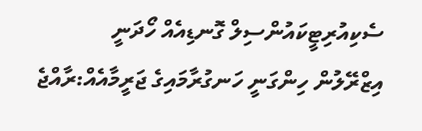ސެކިއުރިޓީކައުންސިލް ގޮނޑިއެއް ހޯދަނީ
އިޒްރޭލުން ހިންގަނީ ހަނގުރާމައިގެ ޖަރީމާއެއް:ރާއްޖެ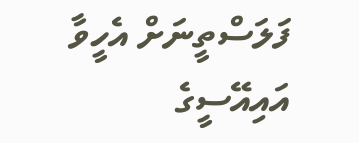ފަލަސްތީނަށް އެހީވާ އައިއޭސީގެ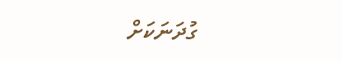ގުދަނަކަށް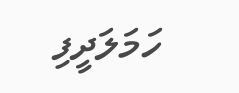ހަމަލަދީފި